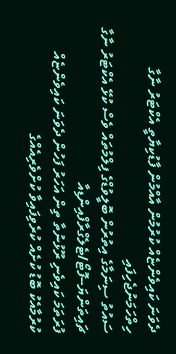ދެވަނަ ކައިވެންޏެއް ކުރުމުން އާއްމުން ފާޑުކިޔާތީ އެކްޓަރު ނާގާ ހިތްހަމަނުޖެހިފައި
ސައުތު ސިނަމާގެ އިތުރުން ބޮލީވުޑްގެ ފިލްމުތައް ވެސް ކުޅޭ އެކްޓަރު ނާގާ ޗައިތަންޔަ--ފޮޓޯ/ޓެލެގްރާފްއިންޑިއާ
ފުރަތަމަ ކައިވެނި ރޫޅުނުތާ ތިން އަހަރު ފަހުން ދެވަނަ ކައިވެންޏެއް ކުރުމާއެކު ބޮޑު ކުށެއް ކުރެވިފައިވާ ކުށްވެރިއެއްގެ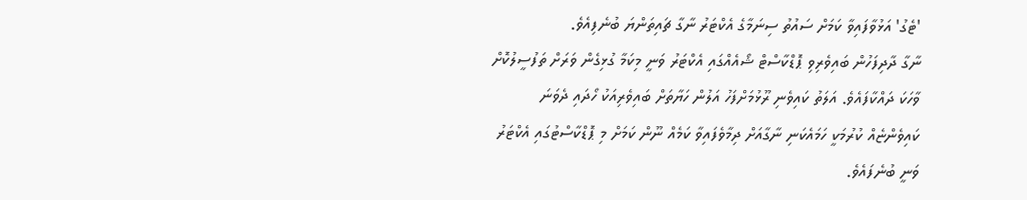'ޓެގު' އަޅުވާފައިވާ ކަމަށް ސައުތު ސިނަމާގެ އެކްޓަރު ނާގާ ޗައިތަންޔަ ބުނެފިއެވެ.
ނާގާ ދާދިފަހުން ބައިވެރިވި ޕޮޑްކާސްޓް ޝޯއެއްގައި އެކްޓަރު ވަނީ މިކަމާ ގުޅިގެން ވަރަށް ތަފުސީލުކޮށް ވާހަކަ ދައްކާފައެވެ. އަލަތު ކައިވެނި ރޫޅުމަށްފަހު އަލުން ހަޔާތަށް ބައިވެރިއަކު ހޯދައި ދެވަނަ ކައިވެންޏެއް ކުރުމަކީ ހަމައެކަނި ނާގާއަށް ދިމާވެފައިވާ ކަމެއް ނޫން ކަމަށް މި ޕޮޑްކާސްޓުގައި އެކްޓަރު ވަނީ ބުނެފައެވެ.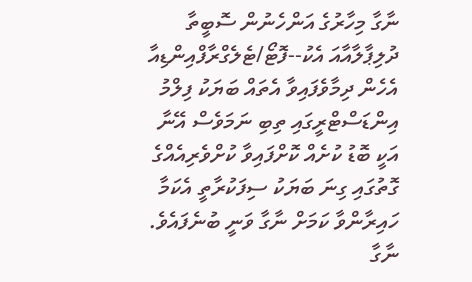ނާގާ މިހާރުގެ އަންހެނުން ސޮބީތާ ދުލިޕާލާއާއަ އެކު--ފޮޓޯ/ޓެލެގްރާފްއިންޑިއާ
އެހެން ދިމާވެފައިވާ އެތައް ބަޔަކު ފިލްމު އިންޑަސްޓްރީގައި ތިބި ނަމަވެސް އޭނާ އަކީ ބޮޑު ކުށެއް ކޮށްފައިވާ ކުށްވެރިއެއްގެ ގޮތުގައި ގިނަ ބަޔަކު ސިފަކުރާތީ އެކަމާ ހައިރާންވާ ކަމަށް ނާގާ ވަނީ ބުނެފައެވެ.
ނާގާ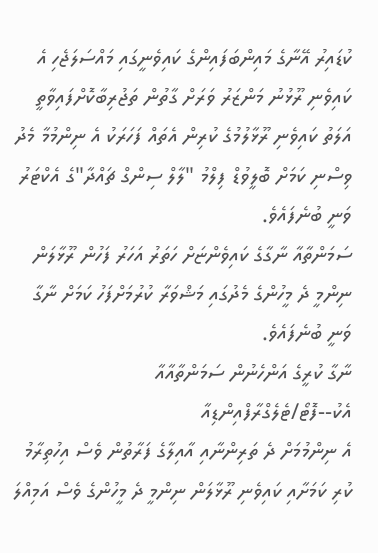ކުޑައިރު އޭނާގެ މައިންބަފައިންގެ ކައިވެނީގައި މައްސަލަޖެހި އެ ކައިވެނި ރޫޅުނު މަންޒަރު ވަރަށް ގާތުން ތަޖުރިބާކޮށްފައިވާތީ އަލަތު ކައިވެނި ރޫޅާލުމުގެ ކުރިން އެތައް ފަހަރަކު އެ ނިންމުމާ މެދު ވިސްނި ކަމަށް ބޮލީވުޑް ފިލްމު "ލާލް ސިންގް ޗައްދާ"ގެ އެކްޓަރު ވަނީ ބުނެފައެވެ.
ސަމަންތާއާ ނާގާގެ ކައިވެންޏަށް ހަތަރު އަހަރު ފަހުން ރޫޅާލަން ނިންމީ ދެ މީހުންގެ މެދުގައި މަޝްވަރާ ކުރުމަށްފަހު ކަމަށް ނާގާ ވަނީ ބުނެފައެވެ.
ނާގާ ކުރީގެ އަންހެނުން ސަމަންތާއާއާ އެކު--ފޮޓޯ/ޓެލެގްރާފްއިންޑިއާ
އެ ނިންމުމަށް ދެ ތަރިންނާއި އާއިލާގެ ފަރާތުން ވެސް އިހުތިރާމު ކުރި ކަމަށާއި ކައިވެނި ރޫޅާލަން ނިންމީ ދެ މީހުންގެ ވެސް އަމިއްލަ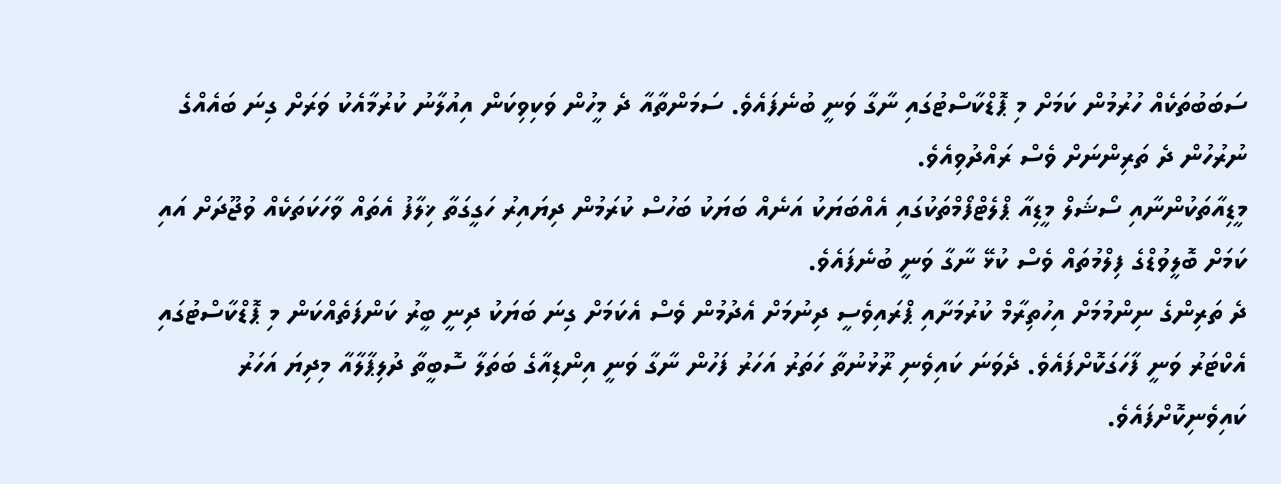ސަބަބުތަކެއް ހުރުމުން ކަމަށް މި ޕޮޑްކާސްޓުގައި ނާގާ ވަނީ ބުނެފައެވެ. ސަމަންތާއާ ދެ މީހުން ވަކިވިކަން އިއުލާނު ކުރުމާއެކު ވަރަށް ގިނަ ބައެއްގެ ނުރުހުން ދެ ތަރިންނަށް ވެސް ރައްދުވިއެވެ.
މީޑިއާތަކުންނާއި ސޯޝަލް މީޑިއާ ޕްލެޓްފޯމްތަކުގައި އެއްބަޔަކު އަނެއް ބަޔަކު ބަހުސް ކުރަމުން ދިޔައިރު ހަގީގަތާ ޚިލާފު އެތައް ވާހަކަތަކެއް ވުޖޫދަށް އައި ކަމަށް ބޮލީވުޑްގެ ފިލްމުތައް ވެސް ކުޅޭ ނާގާ ވަނީ ބުނެފައެވެ.
ދެ ތަރިންގެ ނިންމުމަށް އިހުތިރާމް ކުރުމަށާއި ޕްރައިވެސީ ދިނުމަށް އެދުމުން ވެސް އެކަމަށް ގިނަ ބަޔަކު ދިނީ ބީރު ކަންފަތެއްކަން މި ޕޮޑްކާސްޓުގައި އެކްޓަރު ވަނީ ފާހަގަކޮށްފައެވެ. ދެވަނަ ކައިވެނި ރޫޅުނުތާ ހަތަރު އަހަރު ފަހުން ނާގާ ވަނީ އިންޑިއާގެ ބަތަލާ ސޮބީތާ ދުލިޕާލާއާ މިދިޔަ އަހަރު ކައިވެނިކޮށްފައެވެ.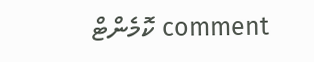comment ކޮމެންޓް